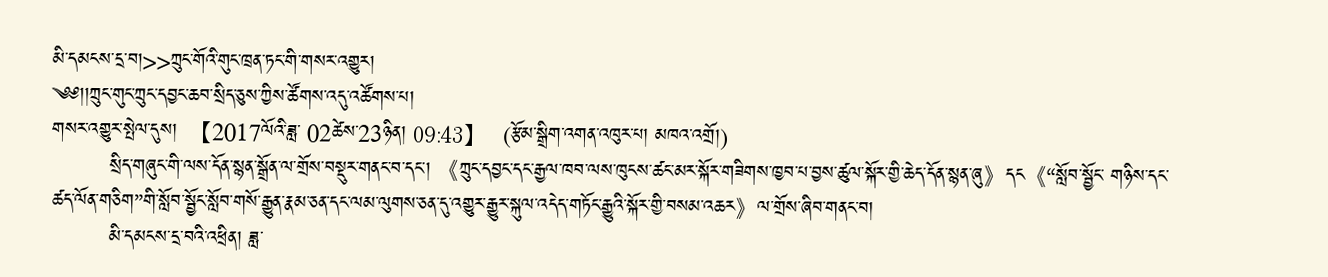མི་དམངས་དྲ་བ།>>ཀྲུང་གོའི་གུང་ཁྲན་ཏང་གི་གསར་འགྱུར།
༄༅།།ཀྲུང་གུང་ཀྲུང་དབྱང་ཆབ་སྲིད་ཅུས་ཀྱིས་ཚོགས་འདུ་འཚོགས་པ།
གསར་འགྱུར་སྤེལ་དུས།  【2017ལོའི་ཟླ་ 02ཚེས་23ཉིན། 09:43】   (རྩོམ་སྒྲིག་འགན་འཁུར་པ། མཁའ་འགྲོ།)
         སྲིད་གཞུང་གི་ལས་དོན་སྙན་སྒྲོན་ལ་གྲོས་བསྡུར་གནང་བ་དང་། 《ཀྲུང་དབྱང་དང་རྒྱལ་ཁབ་ལས་ཁུངས་ཚང་མར་སྐོར་གཟིགས་ཁྱབ་པ་བྱས་ཚུལ་སྐོར་གྱི་ཆེད་དོན་སྙན་ཞུ》དང《“སློབ་སྦྱོང་ གཉིས་དང་ཚད་ལོན་གཅིག”གི་སློབ་སྦྱོང་སློབ་གསོ་རྒྱུན་རྣམ་ཅན་དང་ལམ་ལུགས་ཅན་དུ་འགྱུར་རྒྱུར་སྐུལ་འདེད་གཏོང་རྒྱུའི་སྐོར་གྱི་བསམ་འཆར》ལ་གྲོས་ཞིབ་གནང་བ།
         མི་དམངས་དྲ་བའི་འཕྲིན། ཟླ་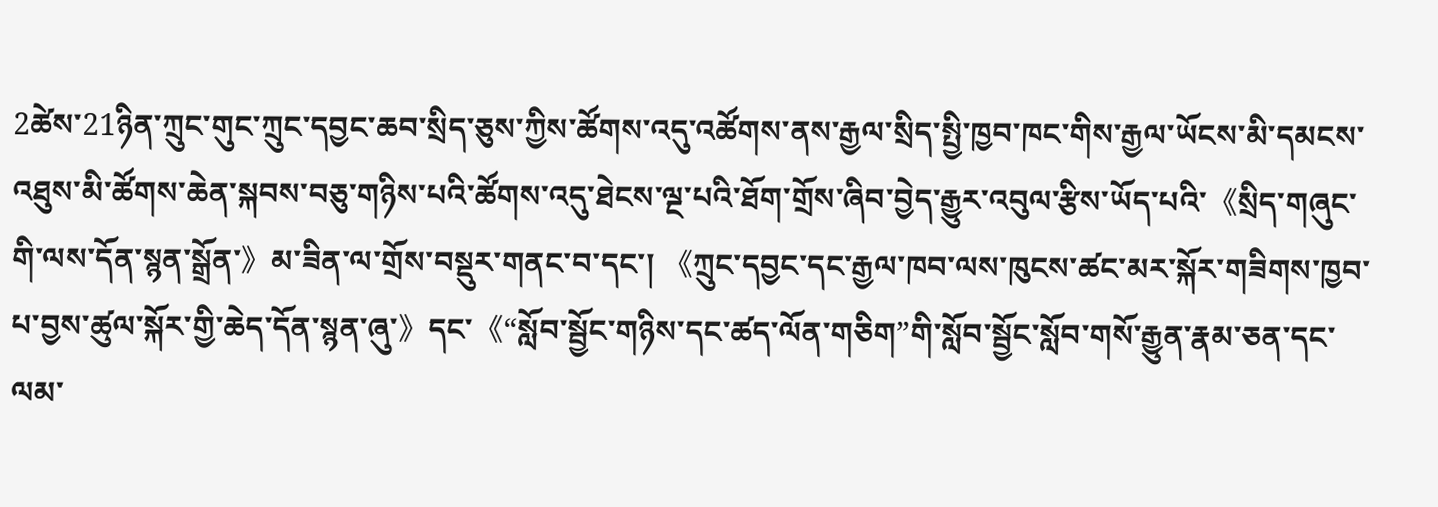2ཚེས་21ཉིན་ཀྲུང་གུང་ཀྲུང་དབྱང་ཆབ་སྲིད་ཅུས་ཀྱིས་ཚོགས་འདུ་འཚོགས་ནས་རྒྱལ་སྲིད་སྤྱི་ཁྱབ་ཁང་གིས་རྒྱལ་ཡོངས་མི་དམངས་འཐུས་མི་ཚོགས་ཆེན་སྐབས་བཅུ་གཉིས་པའི་ཚོགས་འདུ་ཐེངས་ལྔ་པའི་ཐོག་གྲོས་ཞིབ་བྱེད་རྒྱུར་འབུལ་རྩིས་ཡོད་པའི་《སྲིད་གཞུང་གི་ལས་དོན་སྙན་སྒྲོན་》མ་ཟིན་ལ་གྲོས་བསྡུར་གནང་བ་དང་། 《ཀྲུང་དབྱང་དང་རྒྱལ་ཁབ་ལས་ཁུངས་ཚང་མར་སྐོར་གཟིགས་ཁྱབ་པ་བྱས་ཚུལ་སྐོར་གྱི་ཆེད་དོན་སྙན་ཞུ་》དང་《“སློབ་སྦྱོང་གཉིས་དང་ཚད་ལོན་གཅིག”གི་སློབ་སྦྱོང་སློབ་གསོ་རྒྱུན་རྣམ་ཅན་དང་ལམ་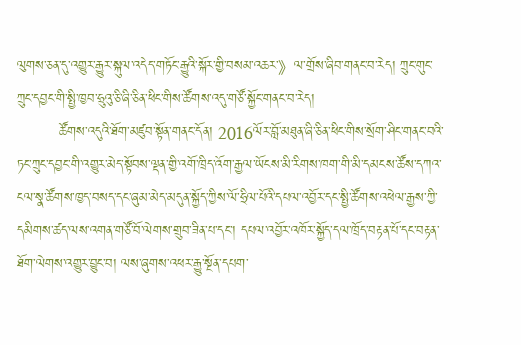ལུགས་ཅན་དུ་འགྱུར་རྒྱུར་སྐུལ་འདེད་གཏོང་རྒྱུའི་སྐོར་གྱི་བསམ་འཆར་》ལ་གྲོས་ཞིབ་གནང་བ་རེད། ཀྲུང་གུང་ཀྲུང་དབྱང་གི་སྤྱི་ཁྱབ་ཧྲུའུ་ཅི་ཞི་ཅིན་ཕིང་གིས་ཚོགས་འདུ་གཙོ་སྐྱོང་གནང་བ་རེད།
         ཚོགས་འདུའི་ཐོག་མཛུབ་སྟོན་གནང་དོན། 2016ལོར་བློ་མཐུན་ཞི་ཅིན་ཕིང་གིས་སྲོག་ཤིང་གནང་བའི་ཏང་ཀྲུང་དབྱང་གི་འགྱུར་མེད་སྟོབས་ལྡན་གྱི་འགོ་ཁྲིད་འོག་རྒྱལ་ཡོངས་མི་རིགས་ཁག་གི་མི་དམངས་ཚོས་དཀའ་ངལ་སྣ་ཚོགས་ཁྱད་བསད་དང་ཞུམ་མེད་མདུན་སྐྱོད་ཀྱིས་ལོ་ཧྲིལ་པོའི་དཔལ་འབྱོར་དང་སྤྱི་ཚོགས་འཕེལ་རྒྱས་ཀྱི་དམིགས་ཚད་ལས་འགན་གཙོ་བོ་ལེགས་གྲུབ་ཟིན་པ་དང་། དཔལ་འབྱོར་འཁོར་སྐྱོད་དལ་ཁྲོད་བརྟན་པོ་དང་བརྟན་ཐོག་ལེགས་འགྱུར་བྱུང་བ། ལས་ཞུགས་འཕར་རྒྱུ་སྔོན་དཔག་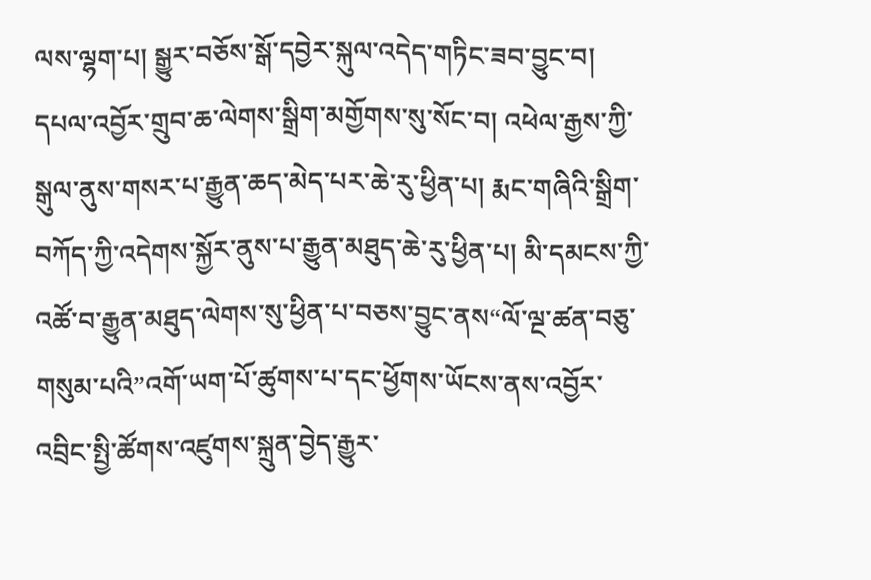ལས་ལྷག་པ། སྒྱུར་བཅོས་སྒོ་དབྱེར་སྐུལ་འདེད་གཏིང་ཟབ་བྱུང་བ། དཔལ་འབྱོར་གྲུབ་ཆ་ལེགས་སྒྲིག་མགྱོགས་སུ་སོང་བ། འཕེལ་རྒྱས་ཀྱི་སྒུལ་ནུས་གསར་པ་རྒྱུན་ཆད་མེད་པར་ཆེ་རུ་ཕྱིན་པ། རྨང་གཞིའི་སྒྲིག་བཀོད་ཀྱི་འདེགས་སྐྱོར་ནུས་པ་རྒྱུན་མཐུད་ཆེ་རུ་ཕྱིན་པ། མི་དམངས་ཀྱི་འཚོ་བ་རྒྱུན་མཐུད་ལེགས་སུ་ཕྱིན་པ་བཅས་བྱུང་ནས“ལོ་ལྔ་ཚན་བཅུ་གསུམ་པའི”འགོ་ཡག་པོ་ཚུགས་པ་དང་ཕྱོགས་ཡོངས་ནས་འབྱོར་འབྲིང་སྤྱི་ཚོགས་འཛུགས་སྐྲུན་བྱེད་རྒྱུར་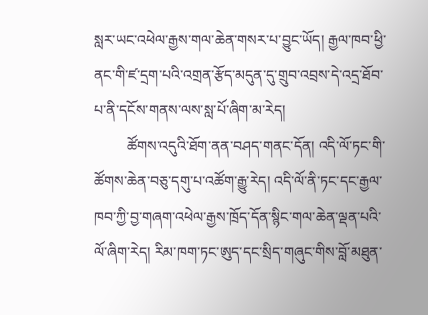སླར་ཡང་འཕེལ་རྒྱས་གལ་ཆེན་གསར་པ་བྱུང་ཡོད། རྒྱལ་ཁབ་ཕྱི་ནང་གི་ཛ་དྲག་པའི་འགྲན་རྩོད་མདུན་དུ་གྲུབ་འབྲས་དེ་འདྲ་ཐོབ་པ་ནི་དངོས་གནས་ལས་སླ་པོ་ཞིག་མ་རེད།
         ཚོགས་འདུའི་ཐོག་ནན་བཤད་གནང་དོན། འདི་ལོ་ཏང་གི་ཚོགས་ཆེན་བཅུ་དགུ་པ་འཚོག་རྒྱུ་རེད། འདི་ལོ་ནི་ཏང་དང་རྒྱལ་ཁབ་ཀྱི་བྱ་གཞག་འཕེལ་རྒྱས་ཁྲོད་དོན་སྙིང་གལ་ཆེན་ལྡན་པའི་ལོ་ཞིག་རེད། རིམ་ཁག་ཏང་ཨུད་དང་སྲིད་གཞུང་གིས་བློ་མཐུན་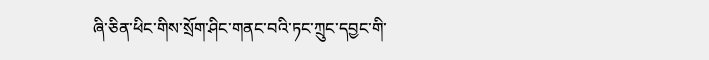ཞི་ཅིན་ཕིང་གིས་སྲོག་ཤིང་གནང་བའི་ཏང་ཀྲུང་དབྱང་གི་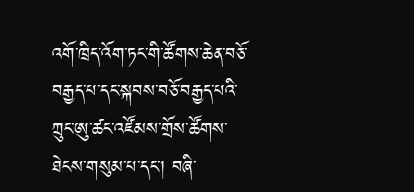འགོ་ཁྲིད་འོག་ཏང་གི་ཚོགས་ཆེན་བཅོ་བརྒྱད་པ་དང་སྐབས་བཅོ་བརྒྱད་པའི་ཀྲུང་ཨུ་ཚང་འཛོམས་གྲོས་ཚོགས་ཐེངས་གསུམ་པ་དང་། བཞི་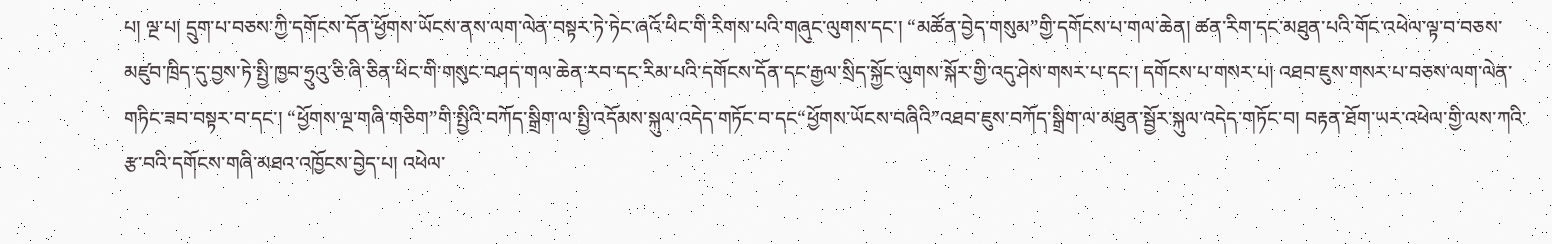པ། ལྔ་པ། དྲུག་པ་བཅས་ཀྱི་དགོངས་དོན་ཕྱོགས་ཡོངས་ནས་ལག་ལེན་བསྟར་ཏེ་ཏེང་ཞའོ་ཕིང་གི་རིགས་པའི་གཞུང་ལུགས་དང་། “མཚོན་བྱེད་གསུམ”གྱི་དགོངས་པ་གལ་ཆེན། ཚན་རིག་དང་མཐུན་པའི་གོང་འཕེལ་ལྟ་བ་བཅས་མཛུབ་ཁྲིད་དུ་བྱས་ཏེ་སྤྱི་ཁྱབ་ཧྲུའུ་ཅི་ཞི་ཅིན་ཕིང་གི་གསུང་བཤད་གལ་ཆེན་རབ་དང་རིམ་པའི་དགོངས་དོན་དང་རྒྱལ་སྲིད་སྐྱོང་ལུགས་སྐོར་གྱི་འདུ་ཤེས་གསར་པ་དང་། དགོངས་པ་གསར་པ། འཐབ་ཇུས་གསར་པ་བཅས་ལག་ལེན་གཏིང་ཟབ་བསྟར་བ་དང་། “ཕྱོགས་ལྔ་གཞི་གཅིག”གི་སྤྱིའི་བཀོད་སྒྲིག་ལ་སྤྱི་འདོམས་སྐུལ་འདེད་གཏོང་བ་དང“ཕྱོགས་ཡོངས་བཞིའི”འཐབ་ཇུས་བཀོད་སྒྲིག་ལ་མཐུན་སྦྱོར་སྐུལ་འདེད་གཏོང་བ། བརྟན་ཐོག་ཡར་འཕེལ་གྱི་ལས་ཀའི་རྩ་བའི་དགོངས་གཞི་མཐའ་འཁྱོངས་བྱེད་པ། འཕེལ་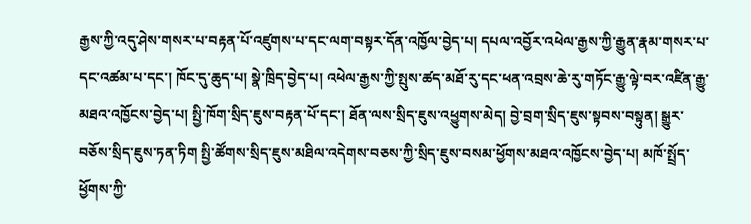རྒྱས་ཀྱི་འདུ་ཤེས་གསར་པ་བརྟན་པོ་འཛུགས་པ་དང་ལག་བསྟར་དོན་འཁྱོལ་བྱེད་པ། དཔལ་འབྱོར་འཕེལ་རྒྱས་ཀྱི་རྒྱུན་རྣམ་གསར་པ་དང་འཚམ་པ་དང་། ཁོང་དུ་ཆུད་པ། སྣེ་ཁྲིད་བྱེད་པ། འཕེལ་རྒྱས་ཀྱི་སྤུས་ཚད་མཐོ་རུ་དང་ཕན་འབྲས་ཆེ་རུ་གཏོང་རྒྱུ་ལྟེ་བར་འཛིན་རྒྱུ་མཐའ་འཁྱོངས་བྱེད་པ། སྤྱི་ཁོག་སྲིད་ཇུས་བརྟན་པོ་དང་། ཐོན་ལས་སྲིད་ཇུས་འཕྱུགས་མེད། བྱེ་བྲག་སྲིད་ཇུས་སྟབས་བསྟུན། སྒྱུར་བཅོས་སྲིད་ཇུས་ཏན་ཏིག སྤྱི་ཚོགས་སྲིད་ཇུས་མཐིལ་འདེགས་བཅས་ཀྱི་སྲིད་ཇུས་བསམ་ཕྱོགས་མཐའ་འཁྱོངས་བྱེད་པ། མཁོ་སྤྲོད་ཕྱོགས་ཀྱི་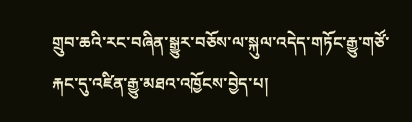གྲུབ་ཆའི་རང་བཞིན་སྒྱུར་བཅོས་ལ་སྐུལ་འདེད་གཏོང་རྒྱུ་གཙོ་རྐང་དུ་འཛིན་རྒྱུ་མཐའ་འཁྱོངས་བྱེད་པ།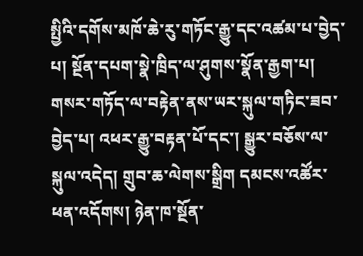སྤྱིའི་དགོས་མཁོ་ཆེ་རུ་གཏོང་རྒྱུ་དང་འཚམ་པ་བྱེད་པ། སྔོན་དཔག་སྣེ་ཁྲིད་ལ་ཤུགས་སྣོན་རྒྱག་པ། གསར་གཏོད་ལ་བརྟེན་ནས་ཡར་སྐུལ་གཏིང་ཟབ་བྱེད་པ། འཕར་རྒྱུ་བརྟན་པོ་དང་། སྒྱུར་བཅོས་ལ་སྐུལ་འདེད། གྲུབ་ཆ་ལེགས་སྒྲིག དམངས་འཚོར་ཕན་འདོགས། ཉེན་ཁ་སྔོན་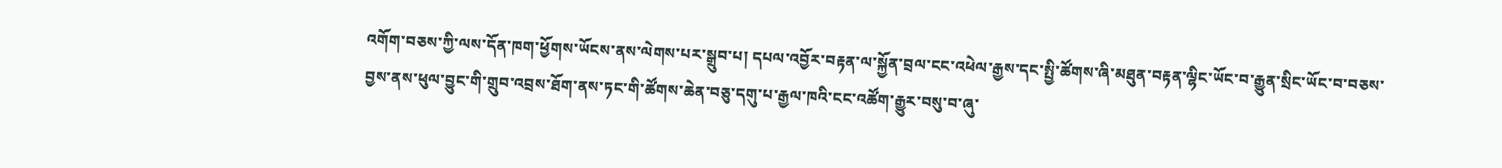འགོག་བཅས་ཀྱི་ལས་དོན་ཁག་ཕྱོགས་ཡོངས་ནས་ལེགས་པར་སྒྲུབ་པ། དཔལ་འབྱོར་བརྟན་ལ་སྐྱོན་བྲལ་ངང་འཕེལ་རྒྱས་དང་སྤྱི་ཚོགས་ཞི་མཐུན་བརྟན་ལྷིང་ཡོང་བ་རྒྱུན་སྲིང་ཡོང་བ་བཅས་བྱས་ནས་ཕུལ་བྱུང་གི་གྲུབ་འབྲས་ཐོག་ནས་ཏང་གི་ཚོགས་ཆེན་བཅུ་དགུ་པ་རྒྱལ་ཁའི་ངང་འཚོག་རྒྱུར་བསུ་བ་ཞུ་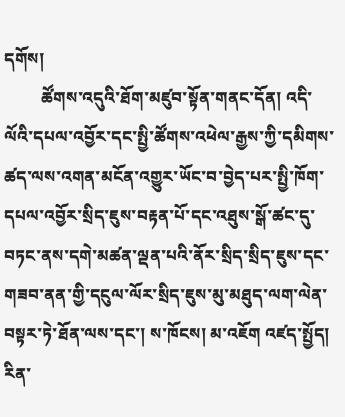དགོས།
         ཚོགས་འདུའི་ཐོག་མཛུབ་སྟོན་གནང་དོན། འདི་ལོའི་དཔལ་འབྱོར་དང་སྤྱི་ཚོགས་འཕེལ་རྒྱས་ཀྱི་དམིགས་ཚད་ལས་འགན་མངོན་འགྱུར་ཡོང་བ་བྱེད་པར་སྤྱི་ཁོག་དཔལ་འབྱོར་སྲིད་ཇུས་བརྟན་པོ་དང་འཐུས་སྒོ་ཚང་དུ་བཏང་ནས་དགེ་མཚན་ལྡན་པའི་ནོར་སྲིད་སྲིད་ཇུས་དང་གཟབ་ནན་གྱི་དངུལ་ལོར་སྲིད་ཇུས་མུ་མཐུད་ལག་ལེན་བསྟར་ཏེ་ཐོན་ལས་དང་། ས་ཁོངས། མ་འཇོག འཛད་སྤྱོད། རིན་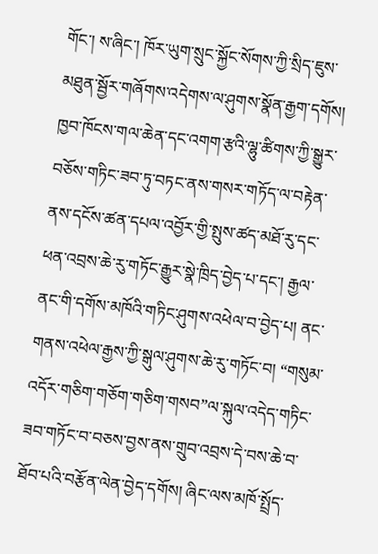གོང་། ས་ཞིང་། ཁོར་ཡུག་སྲུང་སྐྱོང་སོགས་ཀྱི་སྲིད་ཇུས་མཐུན་སྦྱོར་གཞོགས་འདེགས་ལ་ཤུགས་སྣོན་རྒྱག་དགོས། ཁྱབ་ཁོངས་གལ་ཆེན་དང་འགག་རྩའི་ལྷུ་ཚིགས་ཀྱི་སྒྱུར་བཅོས་གཏིང་ཟབ་ཏུ་བཏང་ནས་གསར་གཏོད་ལ་བརྟེན་ནས་དངོས་ཚན་དཔལ་འབྱོར་གྱི་སྤུས་ཚད་མཐོ་རུ་དང་ཕན་འབྲས་ཆེ་རུ་གཏོང་རྒྱུར་སྣེ་ཁྲིད་བྱེད་པ་དང་། རྒྱལ་ནང་གི་དགོས་མཁོའི་གཏིང་ཤུགས་འཕེལ་བ་བྱེད་པ། ནང་གནས་འཕེལ་རྒྱས་ཀྱི་སྒུལ་ཤུགས་ཆེ་རུ་གཏོང་བ། “གསུམ་འདོར་གཅིག་གཅོག་གཅིག་གསབ”ལ་སྐུལ་འདེད་གཏིང་ཟབ་གཏོང་བ་བཅས་བྱས་ནས་གྲུབ་འབྲས་དེ་བས་ཆེ་བ་ཐོབ་པའི་བརྩོན་ལེན་བྱེད་དགོས། ཞིང་ལས་མཁོ་སྤྲོད་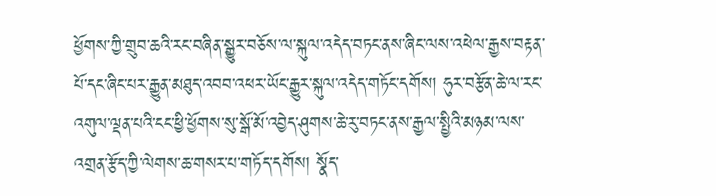ཕྱོགས་ཀྱི་གྲུབ་ཆའི་རང་བཞིན་སྒྱུར་བཅོས་ལ་སྐུལ་འདེད་བཏང་ནས་ཞིང་ལས་འཕེལ་རྒྱས་བརྟན་པོ་དང་ཞིང་པར་རྒྱུན་མཐུད་འབབ་འཕར་ཡོང་རྒྱུར་སྐུལ་འདེད་གཏོང་དགོས། ཧུར་བརྩོན་ཆེ་ལ་རང་འགུལ་ལྡན་པའི་ངང་ཕྱི་ཕྱོགས་སུ་སྒོ་མོ་འབྱེད་ཤུགས་ཆེ་རུ་བཏང་ནས་རྒྱལ་སྤྱིའི་མཉམ་ལས་འགྲན་རྩོད་ཀྱི་ལེགས་ཆ་གསར་པ་གཏོད་དགོས། སྣོད་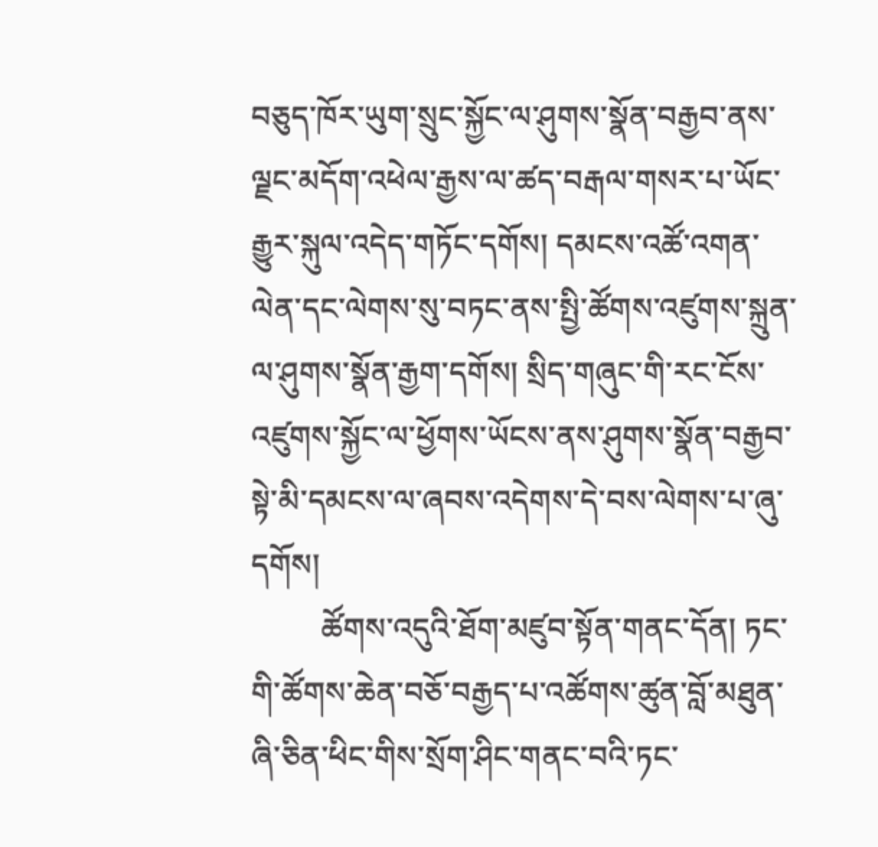བཅུད་ཁོར་ཡུག་སྲུང་སྐྱོང་ལ་ཤུགས་སྣོན་བརྒྱབ་ནས་ལྗང་མདོག་འཕེལ་རྒྱས་ལ་ཚད་བརྒལ་གསར་པ་ཡོང་རྒྱུར་སྐུལ་འདེད་གཏོང་དགོས། དམངས་འཚོ་འགན་ལེན་དང་ལེགས་སུ་བཏང་ནས་སྤྱི་ཚོགས་འཛུགས་སྐྲུན་ལ་ཤུགས་སྣོན་རྒྱག་དགོས། སྲིད་གཞུང་གི་རང་ངོས་འཛུགས་སྐྱོང་ལ་ཕྱོགས་ཡོངས་ནས་ཤུགས་སྣོན་བརྒྱབ་སྟེ་མི་དམངས་ལ་ཞབས་འདེགས་དེ་བས་ལེགས་པ་ཞུ་དགོས།
         ཚོགས་འདུའི་ཐོག་མཛུབ་སྟོན་གནང་དོན། ཏང་གི་ཚོགས་ཆེན་བཅོ་བརྒྱད་པ་འཚོགས་ཚུན་བློ་མཐུན་ཞི་ཅིན་ཕིང་གིས་སྲོག་ཤིང་གནང་བའི་ཏང་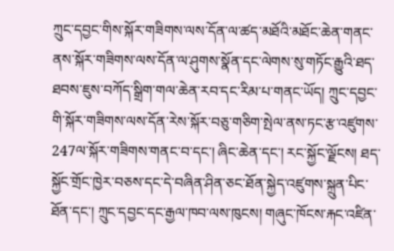ཀྲུང་དབྱང་གིས་སྐོར་གཟིགས་ལས་དོན་ལ་ཚད་མཐོའི་མཐོང་ཆེན་གནང་ནས་སྐོར་གཟིགས་ལས་དོན་ལ་ཤུགས་སྣོན་དང་ལེགས་སུ་གཏོང་རྒྱུའི་ཐད་ཐབས་ཇུས་བཀོད་སྒྲིག་གལ་ཆེན་རབ་དང་རིམ་པ་གནང་ཡོད། ཀྲུང་དབྱང་གི་སྐོར་གཟིགས་ལས་དོན་རེས་སྐོར་བཅུ་གཅིག་སྤེལ་ནས་ཏང་རྩ་འཛུགས་247ལ་སྐོར་གཟིགས་གནང་བ་དང་། ཞིང་ཆེན་དང་། རང་སྐྱོང་ལྗོངས། ཐད་སྐྱོང་གྲོང་ཁྱེར་བཅས་དང་དེ་བཞིན་ཤིན་ཅང་ཐོན་སྐྱེད་འཛུགས་སྐྲུན་པིང་ཐོན་དང་། ཀྲུང་དབྱང་དང་རྒྱལ་ཁབ་ལས་ཁུངས། གཞུང་ཁོངས་རྐང་འཛིན་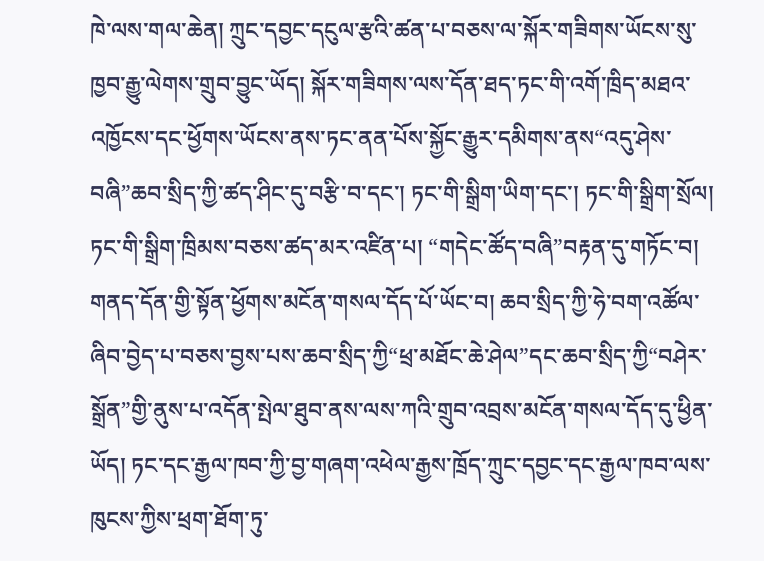ཁེ་ལས་གལ་ཆེན། ཀྲུང་དབྱང་དངུལ་རྩའི་ཚན་པ་བཅས་ལ་སྐོར་གཟིགས་ཡོངས་སུ་ཁྱབ་རྒྱུ་ལེགས་གྲུབ་བྱུང་ཡོད། སྐོར་གཟིགས་ལས་དོན་ཐད་ཏང་གི་འགོ་ཁྲིད་མཐའ་འཁྱོངས་དང་ཕྱོགས་ཡོངས་ནས་ཏང་ནན་པོས་སྐྱོང་རྒྱུར་དམིགས་ནས“འདུ་ཤེས་བཞི”ཆབ་སྲིད་ཀྱི་ཚད་ཤིང་དུ་བརྩི་བ་དང་། ཏང་གི་སྒྲིག་ཡིག་དང་། ཏང་གི་སྒྲིག་སྲོལ། ཏང་གི་སྒྲིག་ཁྲིམས་བཅས་ཚད་མར་འཛིན་པ། “གདེང་ཚོད་བཞི”བརྟན་དུ་གཏོང་བ། གནད་དོན་གྱི་སྟོན་ཕྱོགས་མངོན་གསལ་དོད་པོ་ཡོང་བ། ཆབ་སྲིད་ཀྱི་ཧེ་བག་འཚོལ་ཞིབ་བྱེད་པ་བཅས་བྱས་པས་ཆབ་སྲིད་ཀྱི“ཕྲ་མཐོང་ཆེ་ཤེལ”དང་ཆབ་སྲིད་ཀྱི“བཤེར་སྒྲོན”གྱི་ནུས་པ་འདོན་སྤེལ་ཐུབ་ནས་ལས་ཀའི་གྲུབ་འབྲས་མངོན་གསལ་དོད་དུ་ཕྱིན་ཡོད། ཏང་དང་རྒྱལ་ཁབ་ཀྱི་བྱ་གཞག་འཕེལ་རྒྱས་ཁྲོད་ཀྲུང་དབྱང་དང་རྒྱལ་ཁབ་ལས་ཁུངས་ཀྱིས་ཕྲག་ཐོག་ཏུ་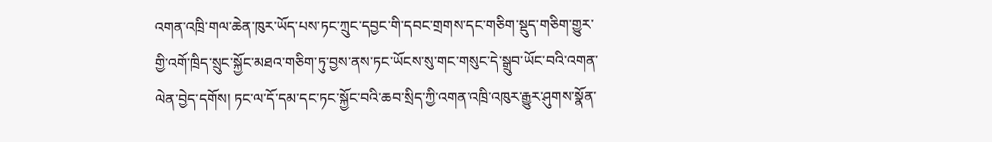འགན་འཁྲི་གལ་ཆེན་ཁུར་ཡོད་པས་ཏང་ཀྲུང་དབྱང་གི་དབང་གྲགས་དང་གཅིག་སྡུད་གཅིག་གྱུར་གྱི་འགོ་ཁྲིད་སྲུང་སྐྱོང་མཐའ་གཅིག་ཏུ་བྱས་ནས་ཏང་ཡོངས་སུ་གང་གསུང་དེ་སྒྲུབ་ཡོང་བའི་འགན་ལེན་བྱེད་དགོས། ཏང་ལ་དོ་དམ་དང་ཏང་སྐྱོང་བའི་ཆབ་སྲིད་ཀྱི་འགན་འཁྲི་འཁུར་རྒྱུར་ཤུགས་སྣོན་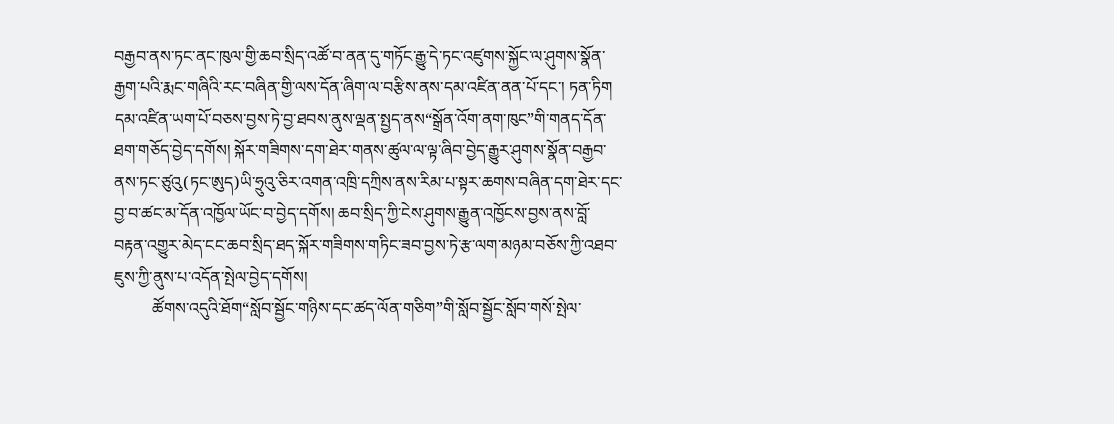བརྒྱབ་ནས་ཏང་ནང་ཁུལ་གྱི་ཆབ་སྲིད་འཚོ་བ་ནན་དུ་གཏོང་རྒྱུ་དེ་ཏང་འཛུགས་སྐྱོང་ལ་ཤུགས་སྣོན་རྒྱག་པའི་རྨང་གཞིའི་རང་བཞིན་གྱི་ལས་དོན་ཞིག་ལ་བརྩིས་ནས་དམ་འཛིན་ནན་པོ་དང་། ཏན་ཏིག དམ་འཛིན་ཡག་པོ་བཅས་བྱས་ཏེ་བྱ་ཐབས་ནུས་ལྡན་སྤྱད་ནས“སྒྲོན་འོག་ནག་ཁུང”གི་གནད་དོན་ཐག་གཅོད་བྱེད་དགོས། སྐོར་གཟིགས་དག་ཐེར་གནས་ཚུལ་ལ་ལྟ་ཞིབ་བྱེད་རྒྱུར་ཤུགས་སྣོན་བརྒྱབ་ནས་ཏང་ཙུའུ(ཏང་ཨུད)ཡི་ཧྲུའུ་ཅིར་འགན་འཁྲི་དཀྲིས་ནས་རིམ་པ་སྟར་ཆགས་བཞིན་དག་ཐེར་དང་བྱ་བ་ཚང་མ་དོན་འཁྱོལ་ཡོང་བ་བྱེད་དགོས། ཆབ་སྲིད་ཀྱི་ངེས་ཤུགས་རྒྱུན་འཁྱོངས་བྱས་ནས་བློ་བརྟན་འགྱུར་མེད་ངང་ཆབ་སྲིད་ཐད་སྐོར་གཟིགས་གཏིང་ཟབ་བྱས་ཏེ་རྩ་ལག་མཉམ་བཅོས་ཀྱི་འཐབ་ཇུས་ཀྱི་ནུས་པ་འདོན་སྤེལ་བྱེད་དགོས།
         ཚོགས་འདུའི་ཐོག“སློབ་སྦྱོང་གཉིས་དང་ཚད་ལོན་གཅིག”གི་སློབ་སྦྱོང་སློབ་གསོ་སྤེལ་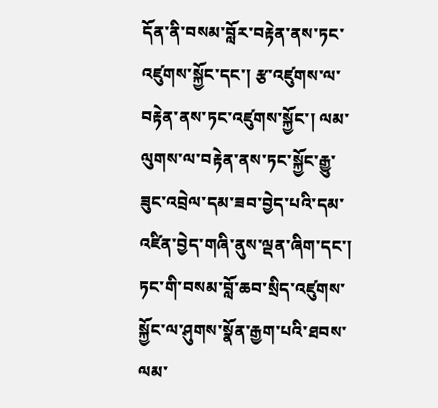དོན་ནི་བསམ་བློར་བརྟེན་ནས་ཏང་འཛུགས་སྐྱོང་དང་། རྩ་འཛུགས་ལ་བརྟེན་ནས་ཏང་འཛུགས་སྐྱོང་། ལམ་ལུགས་ལ་བརྟེན་ནས་ཏང་སྐྱོང་རྒྱུ་ཟུང་འབྲེལ་དམ་ཟབ་བྱེད་པའི་དམ་འཛིན་བྱེད་གཞི་ནུས་ལྡན་ཞིག་དང་། ཏང་གི་བསམ་བློ་ཆབ་སྲིད་འཛུགས་སྐྱོང་ལ་ཤུགས་སྣོན་རྒྱག་པའི་ཐབས་ལམ་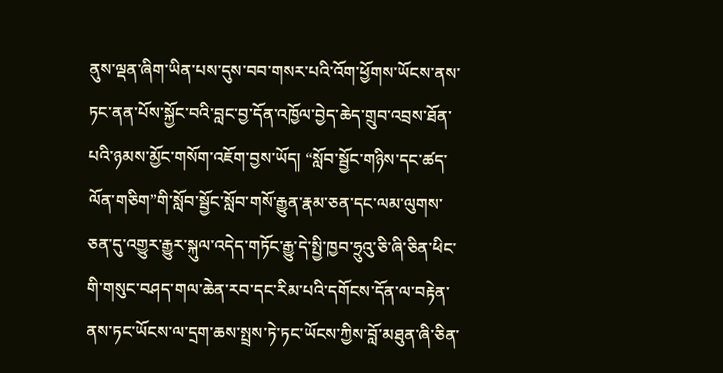ནུས་ལྡན་ཞིག་ཡིན་པས་དུས་བབ་གསར་པའི་འོག་ཕྱོགས་ཡོངས་ནས་ཏང་ནན་པོས་སྐྱོང་བའི་བླང་བྱ་དོན་འཁྱོལ་བྱེད་ཆེད་གྲུབ་འབྲས་ཐོན་པའི་ཉམས་མྱོང་གསོག་འཇོག་བྱས་ཡོད། “སློབ་སྦྱོང་གཉིས་དང་ཚད་ལོན་གཅིག”གི་སློབ་སྦྱོང་སློབ་གསོ་རྒྱུན་རྣམ་ཅན་དང་ལམ་ལུགས་ཅན་དུ་འགྱུར་རྒྱུར་སྐུལ་འདེད་གཏོང་རྒྱུ་དེ་སྤྱི་ཁྱབ་ཧྲུའུ་ཅི་ཞི་ཅིན་ཕིང་གི་གསུང་བཤད་གལ་ཆེན་རབ་དང་རིམ་པའི་དགོངས་དོན་ལ་བརྟེན་ནས་ཏང་ཡོངས་ལ་དྲག་ཆས་སྤྲས་ཏེ་ཏང་ཡོངས་ཀྱིས་བློ་མཐུན་ཞི་ཅིན་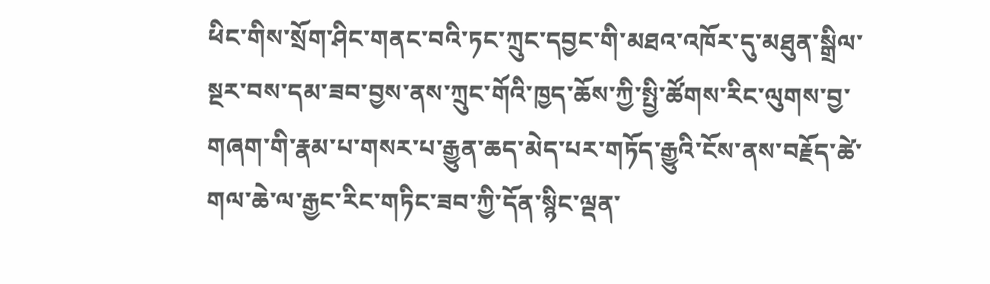ཕིང་གིས་སྲོག་ཤིང་གནང་བའི་ཏང་ཀྲུང་དབྱང་གི་མཐའ་འཁོར་དུ་མཐུན་སྒྲིལ་སྔར་བས་དམ་ཟབ་བྱས་ནས་ཀྲུང་གོའི་ཁྱད་ཆོས་ཀྱི་སྤྱི་ཚོགས་རིང་ལུགས་བྱ་གཞག་གི་རྣམ་པ་གསར་པ་རྒྱུན་ཆད་མེད་པར་གཏོད་རྒྱུའི་ངོས་ནས་བརྗོད་ཚེ་གལ་ཆེ་ལ་རྒྱང་རིང་གཏིང་ཟབ་ཀྱི་དོན་སྙིང་ལྡན་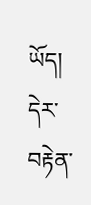ཡོད། དེར་བརྟེན་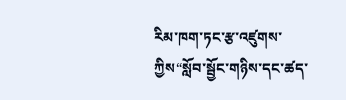རིམ་ཁག་ཏང་རྩ་འཛུགས་ཀྱིས“སློབ་སྦྱོང་གཉིས་དང་ཚད་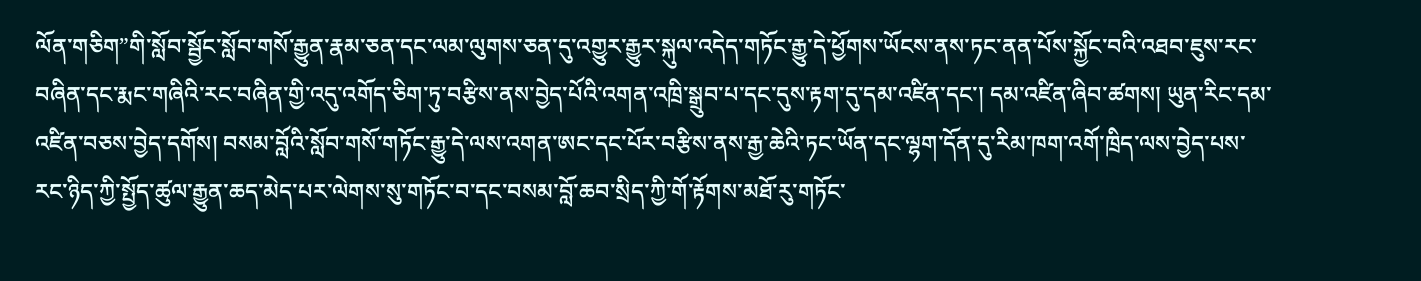ལོན་གཅིག”གི་སློབ་སྦྱོང་སློབ་གསོ་རྒྱུན་རྣམ་ཅན་དང་ལམ་ལུགས་ཅན་དུ་འགྱུར་རྒྱུར་སྐུལ་འདེད་གཏོང་རྒྱུ་དེ་ཕྱོགས་ཡོངས་ནས་ཏང་ནན་པོས་སྐྱོང་བའི་འཐབ་ཇུས་རང་བཞིན་དང་རྨང་གཞིའི་རང་བཞིན་གྱི་འདུ་འགོད་ཅིག་ཏུ་བརྩིས་ནས་བྱེད་པོའི་འགན་འཁྲི་སྒྲུབ་པ་དང་དུས་རྟག་དུ་དམ་འཛིན་དང་། དམ་འཛིན་ཞིབ་ཚགས། ཡུན་རིང་དམ་འཛིན་བཅས་བྱེད་དགོས། བསམ་བློའི་སློབ་གསོ་གཏོང་རྒྱུ་དེ་ལས་འགན་ཨང་དང་པོར་བརྩིས་ནས་རྒྱ་ཆེའི་ཏང་ཡོན་དང་ལྷག་དོན་དུ་རིམ་ཁག་འགོ་ཁྲིད་ལས་བྱེད་པས་རང་ཉིད་ཀྱི་སྤྱོད་ཚུལ་རྒྱུན་ཆད་མེད་པར་ལེགས་སུ་གཏོང་བ་དང་བསམ་བློ་ཆབ་སྲིད་ཀྱི་གོ་རྟོགས་མཐོ་རུ་གཏོང་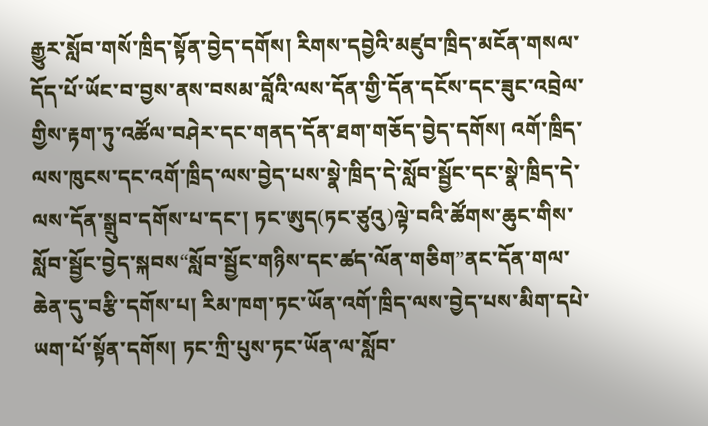རྒྱུར་སློབ་གསོ་ཁྲིད་སྟོན་བྱེད་དགོས། རིགས་དབྱེའི་མཛུབ་ཁྲིད་མངོན་གསལ་དོད་པོ་ཡོང་བ་བྱས་ནས་བསམ་བློའི་ལས་དོན་གྱི་དོན་དངོས་དང་ཟུང་འབྲེལ་གྱིས་རྟག་ཏུ་འཚོལ་བཤེར་དང་གནད་དོན་ཐག་གཅོད་བྱེད་དགོས། འགོ་ཁྲིད་ལས་ཁུངས་དང་འགོ་ཁྲིད་ལས་བྱེད་པས་སྣེ་ཁྲིད་དེ་སློབ་སྦྱོང་དང་སྣེ་ཁྲིད་དེ་ལས་དོན་སྒྲུབ་དགོས་པ་དང་། ཏང་ཨུད(ཏང་ཙུའུ)ལྟེ་བའི་ཚོགས་ཆུང་གིས་སློབ་སྦྱོང་བྱེད་སྐབས“སློབ་སྦྱོང་གཉིས་དང་ཚད་ལོན་གཅིག”ནང་དོན་གལ་ཆེན་དུ་བརྩི་དགོས་པ། རིམ་ཁག་ཏང་ཡོན་འགོ་ཁྲིད་ལས་བྱེད་པས་མིག་དཔེ་ཡག་པོ་སྟོན་དགོས། ཏང་ཀྲི་པུས་ཏང་ཡོན་ལ་སློབ་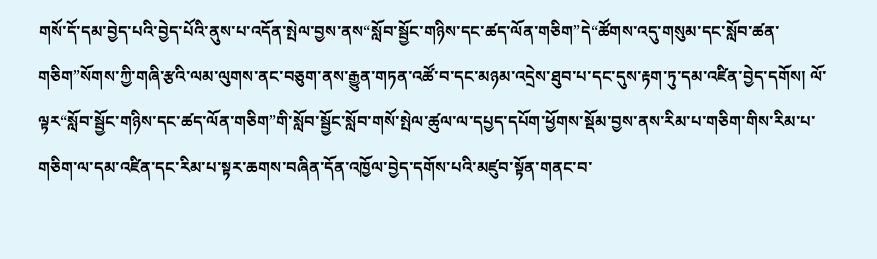གསོ་དོ་དམ་བྱེད་པའི་བྱེད་པོའི་ནུས་པ་འདོན་སྤེལ་བྱས་ནས“སློབ་སྦྱོང་གཉིས་དང་ཚད་ལོན་གཅིག”དེ“ཚོགས་འདུ་གསུམ་དང་སློབ་ཚན་གཅིག”སོགས་ཀྱི་གཞི་རྩའི་ལམ་ལུགས་ནང་བཅུག་ནས་རྒྱུན་གཏན་འཚོ་བ་དང་མཉམ་འདྲེས་ཐུབ་པ་དང་དུས་རྟག་ཏུ་དམ་འཛིན་བྱེད་དགོས། ལོ་ལྟར“སློབ་སྦྱོང་གཉིས་དང་ཚད་ལོན་གཅིག”གི་སློབ་སྦྱོང་སློབ་གསོ་སྤེལ་ཚུལ་ལ་དཔྱད་དཔོག་ཕྱོགས་སྡོམ་བྱས་ནས་རིམ་པ་གཅིག་གིས་རིམ་པ་གཅིག་ལ་དམ་འཛིན་དང་རིམ་པ་སྟར་ཆགས་བཞིན་དོན་འཁྱོལ་བྱེད་དགོས་པའི་མཛུབ་སྟོན་གནང་བ་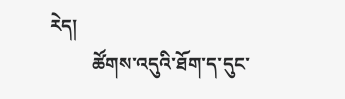རེད།
         ཚོགས་འདུའི་ཐོག་ད་དུང་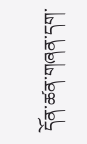དོན་ཚན་གཞན་དག་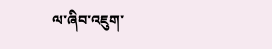ལ་ཞིབ་འཇུག་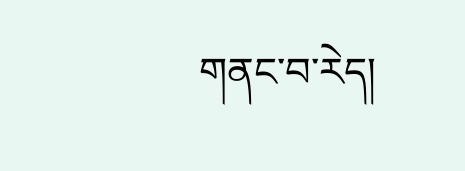གནང་བ་རེད།